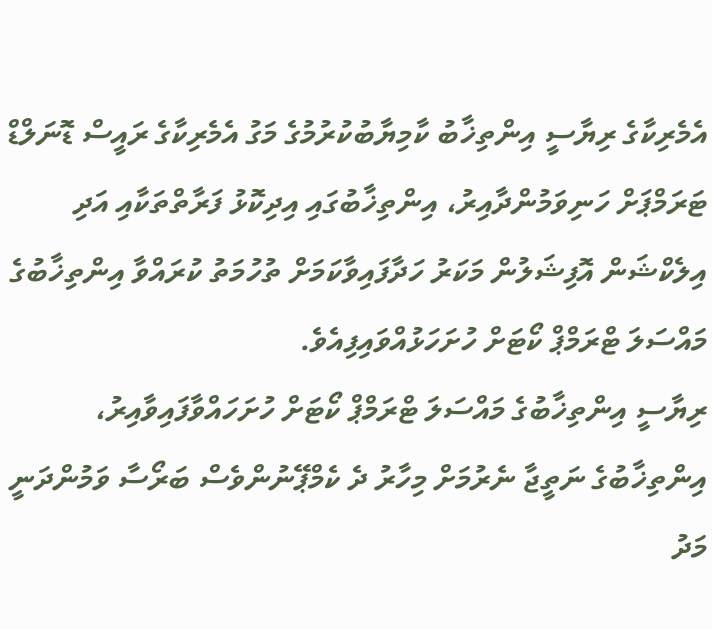އެމެރިކާގެ ރިޔާސީ އިންތިޚާބު ކާމިޔާބުކުރުމުގެ މަގު އެމެރިކާގެ ރައީސް ޑޮނަލްޑް ޓަރަމްޕަށް ހަނިވަމުންދާއިރު، އިންތިޚާބުގައި އިދިކޮޅު ފަރާތްތަކާއި އަދި އިލެކްޝަން އޮފިޝަލުން މަކަރު ހަދާފައިވާކަމަށް ތުހުމަތު ކުރައްވާ އިންތިޚާބުގެ މައްސަލަ ޓްރަމްޕް ކޯޓަށް ހުށަހަޅުއްވައިފިއެވެ.
ރިޔާސީ އިންތިޚާބުގެ މައްސަލަ ޓްރަމްޕް ކޯޓަށް ހުށަހައްވާފައިވާއިރު، އިންތިޚާބުގެ ނަތީޖާ ނެރުމަށް މިހާރު ދެ ކެމްޕޭނުންވެސް ބަރޯސާ ވަމުންދަނީ މަދު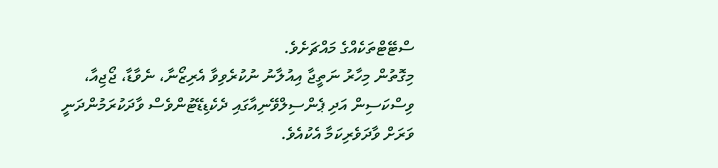ސްޓޭޓްތަކެއްގެ މައްޗަށެވެ.
މިގޮތުން މިހާރު ނަތީޖާ އިއުލާނު ނުކުރެވިވާ އެރިޒޯނާ، ނެވާޑާ، ޖޯޖިއާ، ވިސްކަސިން އަދި ޕެންސިލްވޭނިއާގައި ދެކެޑިޑޭޓުންވެސް ވާދަކުރަމުންދަނީ ވަރަށް ވާދަވެރިކަމާ އެކުއެވެ.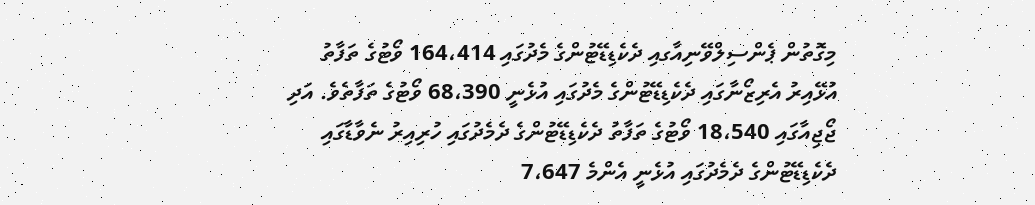މިގޮތުން ޕެންސިލްވޭނިއާގއި ދެކެޑިޑޭޓުންގެ މެދުގައި 164،414 ވޯޓުގެ ތަފާތު އުޅޭއިރު އެރިޒޯނާގައި ދެކެޑިޑޭޓުންގެ މެދުގައި އުޅެނީ 68،390 ވޯޓުގެ ތަފާތެވެ. އަދި ޖޯޖިއާގައި 18،540 ވޯޓުގެ ތަފާތު ދެކެޑިޑޭޓުންގެ ދެމެދުގައި ހުރިއިރު ނެވާޑާގައި ދެކެޑިޑޭޓުންގެ ދެމެދުގައި އުޅެނީ އެންމެ 7،647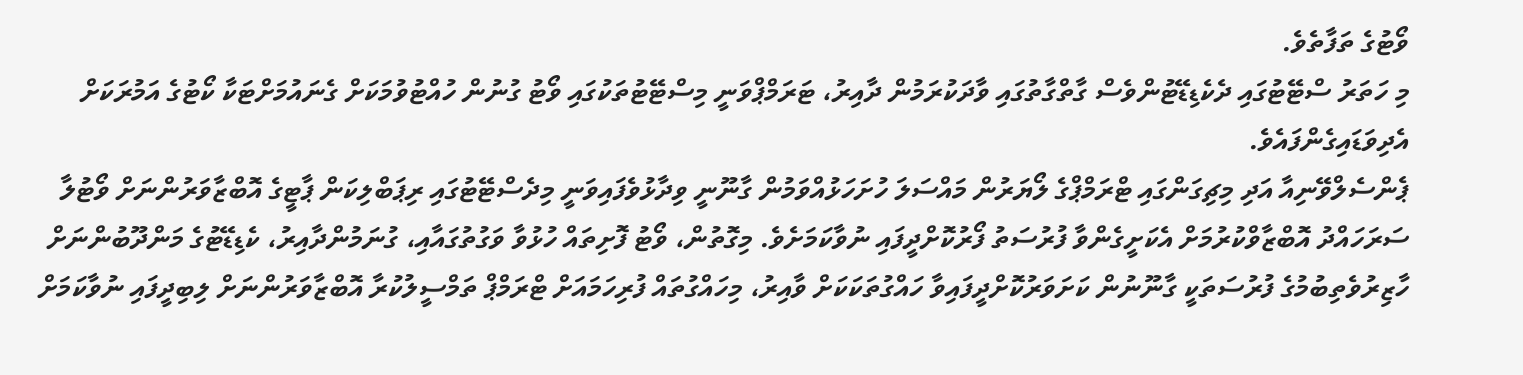ވޯޓުގެ ތަފާތެވެ.
މި ހަތަރު ސްޓޭޓުގައި ދެކެޑިޑޭޓުންވެސް ގާތްގާތުގައި ވާދަކުރަމުން ދާއިރު، ޓަރަމްޕްވަނީ މިސްޓޭޓުތަކުގައި ވޯޓު ގުނުން ހުއްޓުވުމަކަށް ގެނައުމަށްޓަކާ ކޯޓުގެ އަމުރަކަށް އެދިވަޑައިގެންފައެވެ.
ޕެންސެލްވޭނިއާ އަދި މިޗިގަންގައި ޓްރަމްޕްގެ ލޯޔަރުން މައްސަލަ ހުށަހަޅުއްވަމުން ގާނޫނީ ވިދާޅުވެފައިވަނީ މިދެސްޓޭޓުގައި ރިޕަބްލިކަން ޕާޓީގެ އޮބްޒާވަރުންނަށް ވޯޓުލާ ސަރަހައްދު އޮބްޒާވްކުރުމަށް އެކަށީގެންވާ ފުރުސަތު ފޯރުކޮށްދީފައި ނުވާކަމަށެވެ. މިގޮތުން، ވޯޓު ފޮށިތައް ހުޅުވާ ވަގުތުގައާއި، ގުނަމުންދާއިރު، ކެޑިޑޭޓުގެ މަންދޫބުންނަށް ހާޒިރުވެތިބުމުގެ ފުރުސަތަކީ ގާނޫނުން ކަށަވަރުކޮށްދީފައިވާ ހައްގުތަކަކަށް ވާއިރު، މިހައްގުތައް ފުރިހަމައަށް ޓްރަމްޕް ތަމްސީލުކުރާ އޮބްޒާވަރުންނަށް ލިބިދީފައި ނުވާކަމަށް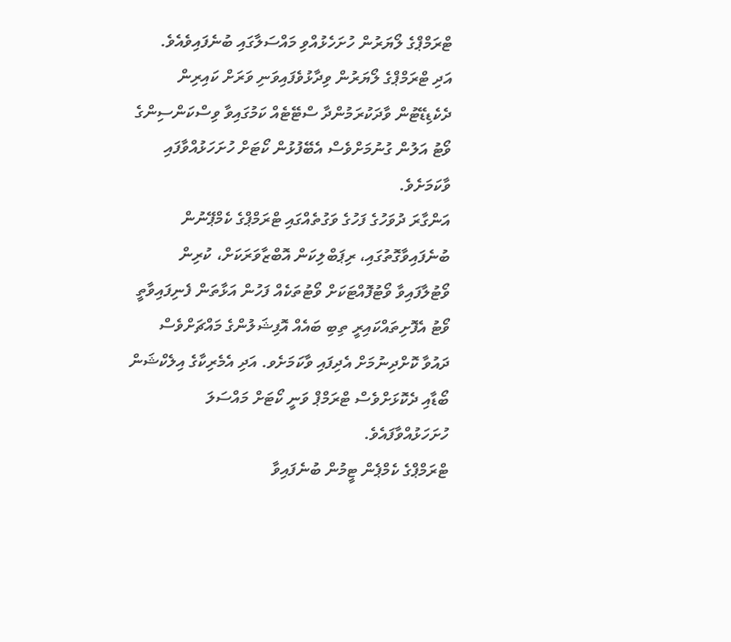ޓްރަމްޕްގެ ލޯޔަރުން ހުށަހެޅުއްވި މައްސަލާގައި ބުނެފައިވެއެވެ.
އަދި ޓްރަމްޕްގެ ލޯޔަރުން ވިދާޅުވެފައިވަނި ވަރަށް ކައިރިން ދެކެޑިޑޭޓުން ވާދަކުރަމުންދާ ސްޓޭޓެއް ކަމުގައިވާ ވިސްކަންސިންގެ ވޯޓު އަލުން ގުނުމަށްވެސް އެބޭފުޅުން ކޯޓަށް ހުށަހަޅުއްވާފައި ވާކަމަށެވެ.
އަންގާރަ ދުވަހުގެ ފަހުގެ ވަގުތެއްގައި ޓްރަމްޕްގެ ކެމްޕޭނުން ބުނެފައިވާގޮތުގައި، ރިޕަބްލިކަން އޮބްޒާވަރަކަށް، ކުރިން ވޯޓުލާފައިވާ ވޯޓުފޮއްޓަކަށް ވޯޓުތަކެއް ފަހުން އަޅާތަން ފެނިފައިވާތީ ވޯޓު އެފޮށިތައްކައިރީ ތިބި ބައެއް އޮފިޝަލުންގެ މައްޗަށްވެސް ދައުވާ ކޮށްދިނުމަށް އެދިފައި ވާކަމަށެވ. އަދި އެމެރިކާގެ އިލެކްޝަން ބޯޑާއި ދެކޮޅަށްވެސް ޓްރަމްޕް ވަނީ ކޯޓަށް މައްސަލަ ހުށަހަޅުއްވާފައެވެ.
ޓްރަމްޕްގެ ކެމްޕެން ޓީމުން ބުނެފައިވާ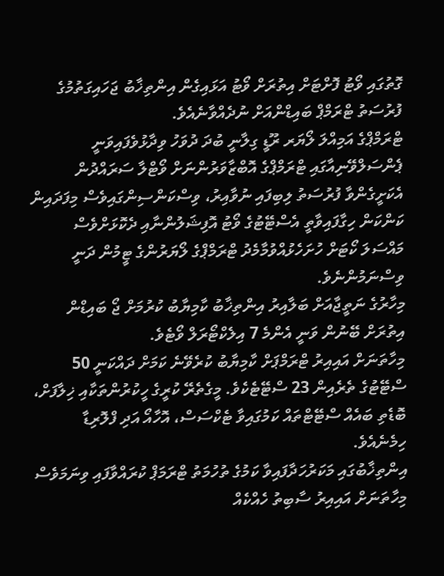ގޮތުގައި ވޯޓު ފޮށްޓަށް އިތުރަށް ވޯޓު އަޅައިގެން އިންތިޚާބު ޖަހައިގަތުމުގެ ފުރުސަތު ޓްރަމްޕް ބައިޑްންއަށް ނުދެއްވާނެއެވެ.
ޓްރަމްޕްގެ އަމިއްލަ ލޯޔަރ ރޫޑީ ގިލާނީ ބުދަ ދުވަހު ވިދާޅުވެފައިވަނީ ޕެންސަލްވޭނިއާގައި ޓްރަމްޕްގެ އޮބްޒާވަރުންނަށް ވޯޓްލާ ސަރައްދުން އެކަށީގެންވާ ފުރުސަތު ލިބިފައި ނުވާއިރު، ވިސްކަންސިންގައިވެސް މިފަދައިން ކަންކަން ހިގާފައިވާތީ އެސްޓޭޓުގެ ވޯޓު އޮފިޝަލުންނާއި ދެކޮޅަށްވެސް މައްސަލަ ކޯޓަށް ހުށަހެޅުއްވުމާމެދު ޓްރަމްޕްގެ ލޯޔަރުންގެ ޓީމުން ދަނީ ވިސްނަމުންނެވެ.
މިހާރުގެ ނަތީޖާއަށް ބަލާއިރު އިންތިޚާބު ކާމިޔާބު ކުރުމަށް ޖޯ ބައިޑްން އިތުރަށް ބޭނުން ވަނީ އެންމެ 7 އިލެކްޓޯރަލް ވޯޓެވެ.
މިހާތަނަށް އައިއިރު ޓްރަމްޕަށް ކާމިޔާބު ކުރެވޭނެ ކަމަށް ދައްކަނީ 50 ސްޓޭޓުގެ ތެރެއިން 23 ސްޓޭޓެކެވެ. މީގެތެރޭ ކުރީގެ ހީކުރުންތަކާއި ޚިލާފަށް، ބޮޑެތި ބައެއް ސްޓޭޓްތައް ކަމުގައިވާ ޓެކްސަސް، އޮހާއޯ އަދި ފްލޮރިޑާ ހިމެނެއެވެ.
އިންތިޚާބުގައި މަކަރުހަދާފައިވާ ކަމުގެ ތުހުމަތު ޓްރަމަޕް ކުރައްވާފައި ވިނަމަވެސް މިހާތަނަށް އައިއިރު ސާބިތު ހެއްކެއް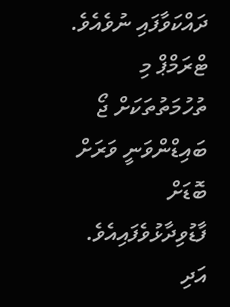ދައްކަވާފައި ނުވެއެވެ.
ޓްރަމްޕް މި ތުހުމަތުތަކަށް ޖޯ ބައިޑްންވަނީ ވަރަށް ބޮޑަށް ފާޑުވިދާޅުވެފައިއެވެ. އަދި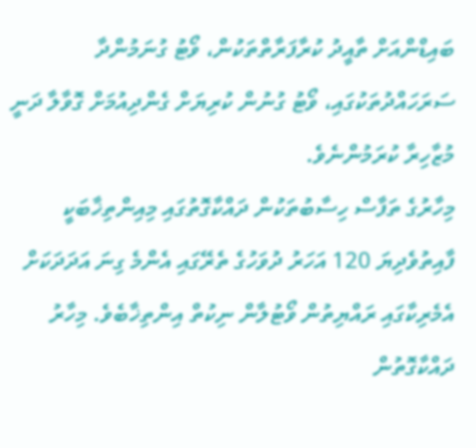ބައިޑްންއަށް ތާއީދު ކުރާފަރާތްތަކުން، ވޯޓު ގުނަމުންދާ ސަރަހައްދުތަކުގައި، ވޯޓު ގުނުން ކުރިޔަށް ގެންދިއުމަށް ގޮވާލާ ދަނީ މުޒާހިރާ ކުރަމުންނެވެ.
މިހާރުގެ ތަފާސް ހިސާބުތަކުން ދައްކާގޮތުގައި މިއިންތިޚާބަކީ ފާއިތުވެދިޔަ 120 އަހަރު ދުވަހުގެ ތެރޭގައި އެންމެ ގިނަ އަދަދަކަށް އެމެރިކާގައި ރައްޔިތުން ވޯޓުލާން ނިކުތް އިންތިޚާބެވެ. މިހާރު ދައްކާގޮތުން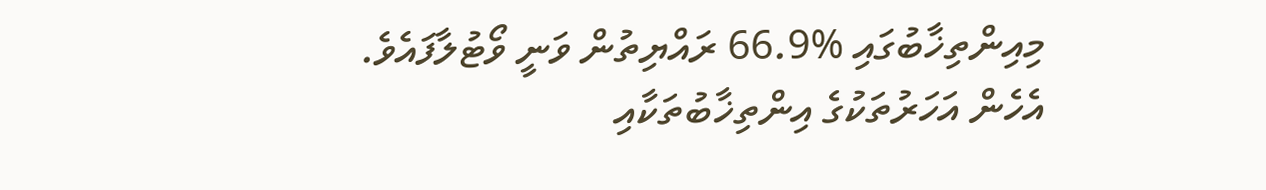މިއިންތިޚާބުގައި %66.9 ރައްޔިތުން ވަނީ ވޯޓުލާފައެވެ.
އެހެން އަހަރުތަކުގެ އިންތިޚާބުތަކާއި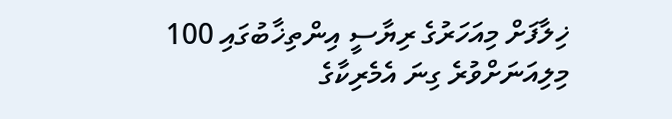ޚިލާފަށް މިއަހަރުގެ ރިޔާސީ އިންތިޚާބުގައި 100 މިލިއަނަށްވުރެ ގިނަ އެމެރިކާގެ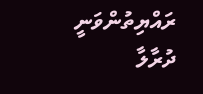ރައްޔިތުންވަނީ ދުރާލާ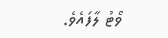ވޯޓު ލާފައެވެ.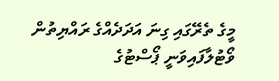މީގެ ތެރޭގައި ގިނަ އަދަދެއްގެ ރައްޔިތުން ވޯޓުލާފައިވަނީ ޕޯސްޓުގެ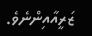ޒަރީއާއިންނެވެ.